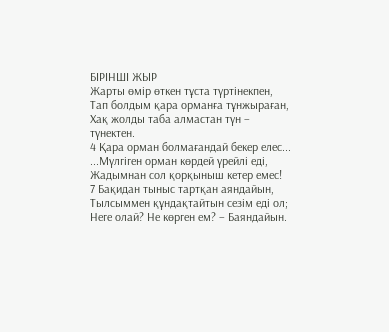БІРІНШІ ЖЫР
Жарты өмір өткен тұста түртінекпен,
Тап болдым қара орманға тұнжыраған,
Хақ жолды таба алмастан түн – түнектен.
4 Қара орман болмағандай бекер елес...
...Мүлгіген орман көрдей үрейлі еді,
Жадымнан сол қорқыныш кетер емес!
7 Бақидан тыныс тартқан аяндайын,
Тылсыммен құндақтайтын сезім еді ол;
Неге олай? Не көрген ем? – Баяндайын.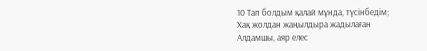10 Тап болдым қалай мұнда, түсінбедім;
Хақ жолдан жаңылдыра жадылаған
Алдамшы, аяр елес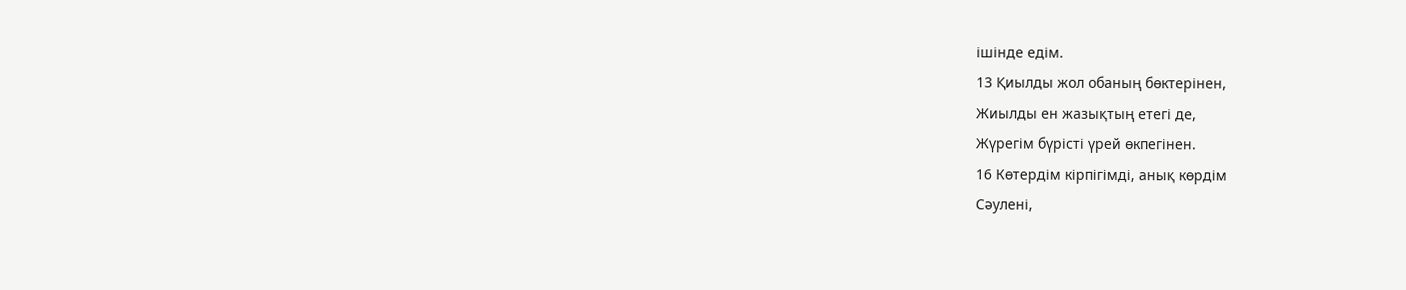ішінде едім.
13 Қиылды жол обаның бөктерінен,
Жиылды ен жазықтың етегі де,
Жүрегім бүрісті үрей өкпегінен.
16 Көтердім кірпігімді, анық көрдім
Сәулені,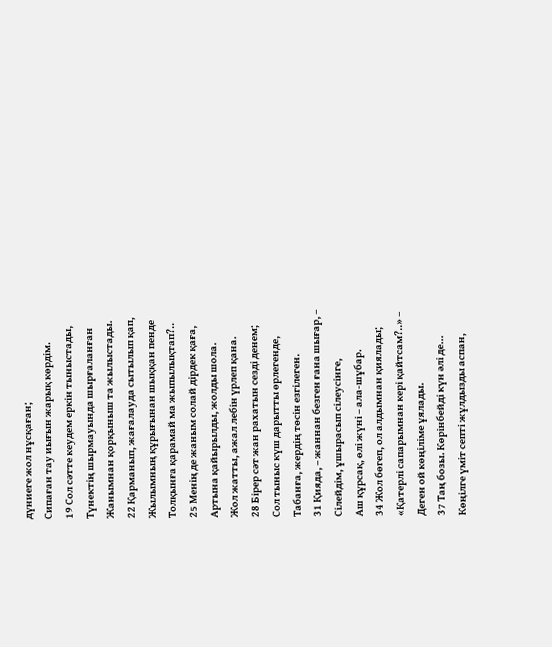дүниеге жол нұсқаған;
Сипаған тау иығын жарық көрдім.
19 Сол сәтте кеудем еркін тыныстады,
Түнектің шырмауында шырғаланған
Жанымнан қорқыныш та жылыстады.
22 Қарманып, жағалауда сытылып қап,
Жылымның құрығынан шыққан пенде
Толқынға қарамай ма жыпылықтап?..
25 Менің де жаным солай дірдек қаға,
Артына қайырылды, жолды шола.
Жол жатты, ажал лебін үрлеп қана.
28 Бірер сәт жан рахатын сезді денем;
Сол тыныс күш дарытты өрлегенде,
Табанға, жердің төсін езгілеген.
31 Қияда, – жаннан безген ғана шығар, –
Сілейдім, ұшырасып сілеусінге,
Аш құрсақ, өлі жүні – ала-шұбар.
34 Жол бөгеп, ол алдымнан қиялады;
«Қатерлі сапарымнан кері қайтсам?..» –
Деген ой көңіліме ұялады.
37 Таң бозы. Көрінбейді күн әлі де...
Көңілге үміт септі жұлдызды аспан,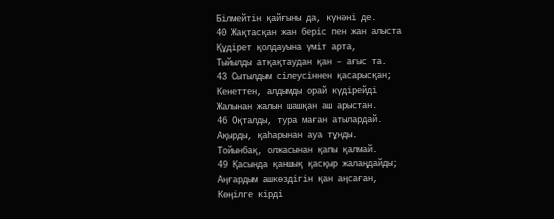Білмейтін қайғыны да, күнәні де.
40 Жақтасқан жан беріс пен жан алыста
Құдірет қолдауына үміт арта,
Тыйылды атқақтаудан қан – ағыс та.
43 Сытылдым сілеусіннен қасарысқан;
Кенеттен, алдымды орай күдірейді
Жалынан жалын шашқан аш арыстан.
46 Оқталды, тура маған атылардай.
Ақырды, қаһарынан ауа тұнды.
Тойынбақ, олжасынан қапы қалмай.
49 Қасында қаншық қасқыр жалаңдайды;
Аңғардым ашкөздігін қан аңсаған,
Көңілге кірді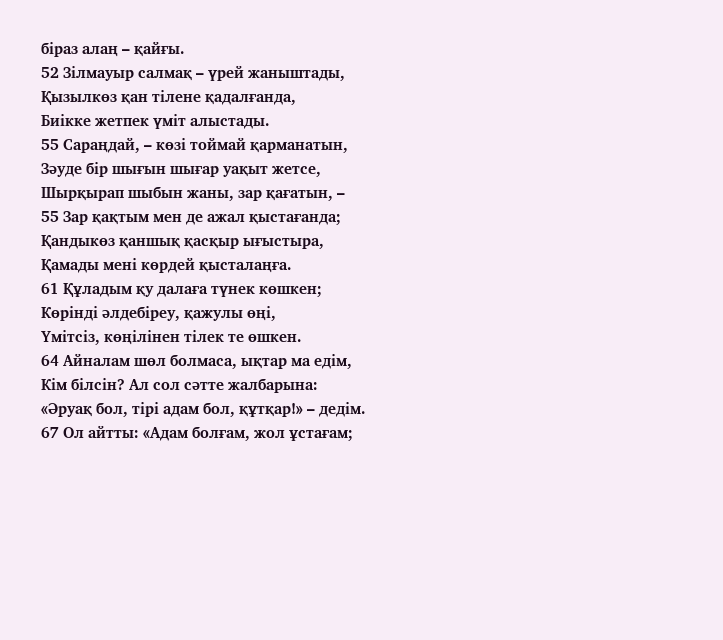біраз алаң – қайғы.
52 Зілмауыр салмақ – үрей жаныштады,
Қызылкөз қан тілене қадалғанда,
Биікке жетпек үміт алыстады.
55 Сараңдай, – көзі тоймай қарманатын,
Зәуде бір шығын шығар уақыт жетсе,
Шырқырап шыбын жаны, зар қағатын, –
55 Зар қақтым мен де ажал қыстағанда;
Қандыкөз қаншық қасқыр ығыстыра,
Қамады мені көрдей қысталаңға.
61 Құладым қу далаға түнек көшкен;
Көрінді әлдебіреу, қажулы өңі,
Үмітсіз, көңілінен тілек те өшкен.
64 Айналам шөл болмаса, ықтар ма едім,
Кім білсін? Ал сол сәтте жалбарына:
«Әруақ бол, тірі адам бол, құтқар!» – дедім.
67 Ол айтты: «Адам болғам, жол ұстағам;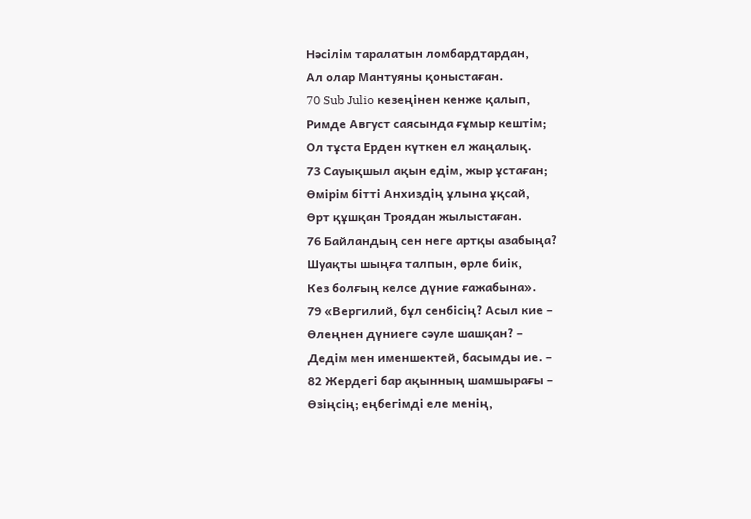Нәсілім таралатын ломбардтардан,
Ал олар Мантуяны қоныстаған.
70 Sub Julio кезеңінен кенже қалып,
Римде Август саясында ғұмыр кештім;
Ол тұста Ерден күткен ел жаңалық.
73 Сауықшыл ақын едім, жыр ұстаған;
Өмірім бітті Анхиздің ұлына ұқсай,
Өрт құшқан Троядан жылыстаған.
76 Байландың сен неге артқы азабыңа?
Шуақты шыңға талпын, өрле биік,
Кез болғың келсе дүние ғажабына».
79 «Вергилий, бұл сенбісің? Асыл кие –
Өлеңнен дүниеге сәуле шашқан? –
Дедім мен именшектей, басымды ие. –
82 Жердегі бар ақынның шамшырағы –
Өзіңсің; еңбегімді еле менің,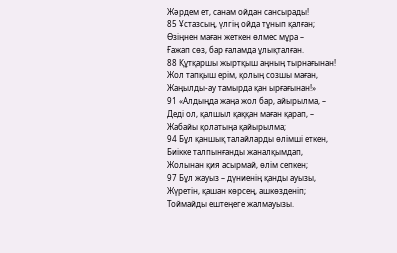Жәрдем ет, санам ойдан сансырады!
85 Ұстазсың, үлгің ойда тұнып қалған;
Өзіңнен маған жеткен өлмес мұра –
Ғажап сөз, бар ғаламда ұлықталған.
88 Құтқаршы жыртқыш аңның тырнағынан!
Жол тапқыш ерім, қолың созшы маған,
Жаңылды-ау тамырда қан ырғағынан!»
91 «Алдыңда жаңа жол бар, айырылма, –
Деді ол, қалшыл қаққан маған қарап, –
Жабайы қолатыңа қайырылма;
94 Бұл қаншық талайларды өлімші еткен,
Биікке талпынғанды жаналқымдап,
Жолынан қия асырмай, өлім сепкен;
97 Бұл жауыз – дүниенің қанды ауызы,
Жүретін, қашан көрсең, ашкөзденіп;
Тоймайды ештеңеге жалмауызы.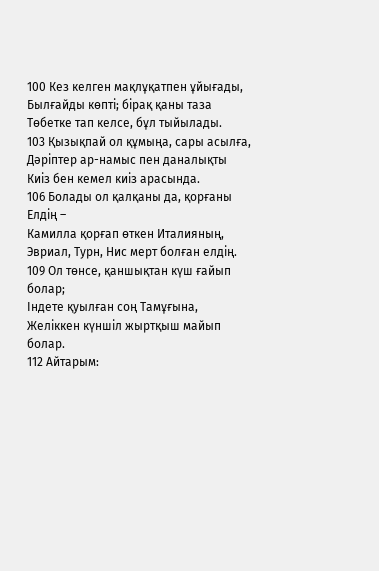100 Кез келген мақлұқатпен ұйығады,
Былғайды көпті; бірақ қаны таза
Төбетке тап келсе, бұл тыйылады.
103 Қызықпай ол құмыңа, сары асылға,
Дәріптер ар-намыс пен даналықты
Киіз бен кемел киіз арасында.
106 Болады ол қалқаны да, қорғаны Елдің –
Камилла қорғап өткен Италияның,
Эвриал, Турн, Нис мерт болған елдің.
109 Ол төнсе, қаншықтан күш ғайып болар;
Індете қуылған соң Тамұғына,
Желіккен күншіл жыртқыш майып болар.
112 Айтарым: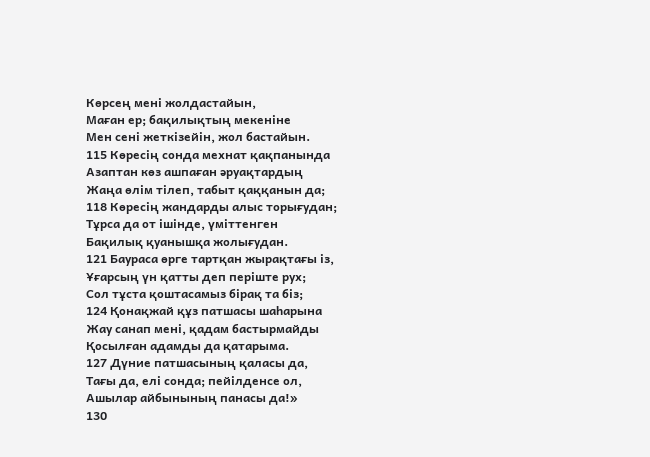Көрсең мені жолдастайын,
Маған ер; бақилықтың мекеніне
Мен сені жеткізейін, жол бастайын.
115 Көресің сонда мехнат қақпанында
Азаптан көз ашпаған әруақтардың
Жаңа өлім тілеп, табыт қаққанын да;
118 Көресің жандарды алыс торығудан;
Тұрса да от ішінде, үміттенген
Бақилық қуанышқа жолығудан.
121 Баураса өрге тартқан жырақтағы із,
Ұғарсың үн қатты деп періште рух;
Сол тұста қоштасамыз бірақ та біз;
124 Қонақжай құз патшасы шаһарына
Жау санап мені, қадам бастырмайды
Қосылған адамды да қатарыма.
127 Дүние патшасының қаласы да,
Тағы да, елі сонда; пейілденсе ол,
Ашылар айбынының панасы да!»
130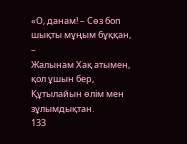«О, данам! – Сөз боп шықты мұңым бұққан, –
Жалынам Хақ атымен, қол ұшын бер,
Құтылайын өлім мен зұлымдықтан.
133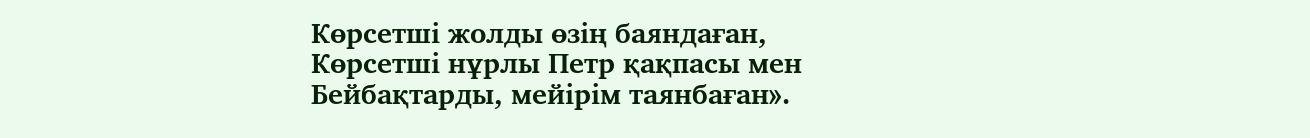Көрсетші жолды өзің баяндаған,
Көрсетші нұрлы Петр қақпасы мен
Бейбақтарды, мейірім таянбаған».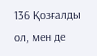136 Қозғалды ол, мен де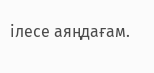ілесе аяңдағам.